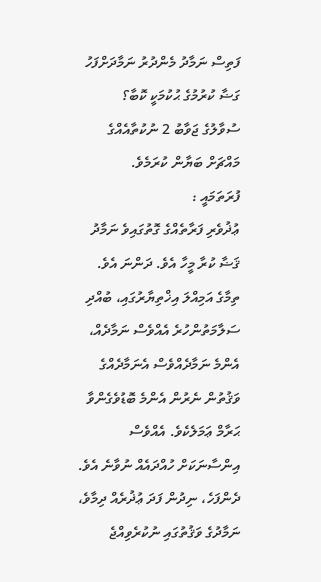ފަތިސް ނަމާދު މެންދުރު ނަމާދަށްފަހު ގަޟާ ކުރުމުގެ ޙުކުމަކީ ކޮބާ؟
ސުވާލުގެ ޖަވާބު 2 ނުކުތާއެއްގެ މައްޗަށް ބަޔާން ކުރަމެވެ.
ފުރަތަމައީ :
ޢުޛުވެރި ފަރާތެއްގެ ގޮތުގައިވެ ނަމާދު ޤަޟާ ކުރާ މީހާ އެވެ. ދަންނަ އެވެ.  ތިމާގެ އަމިއްލަ އިޚްތިޔާރުގައި، ބުއްދި ސަލާމަތުންހުރެ އެއްވެސް ނަމާދެއް، އެންމެ ނަމާދެއްވެސް އެނަމާދެއްގެ ވަޤުތުން ނެރުން އެންމެ ބޮޑުވެގެންވާ ޙަރާމް ޢަމަލެކެވެ. އެއްވެސް އިންސާނަކަށް ހުއްދައެއް ނުވާނެ އެވެ.  ދެންފަހެ، ނިދުން ފަދަ ޢުޛުރެއް ދިމާވެ، ނަމާދުގެ ވަޤުތުގައި ނުކުރެވިއްޖެ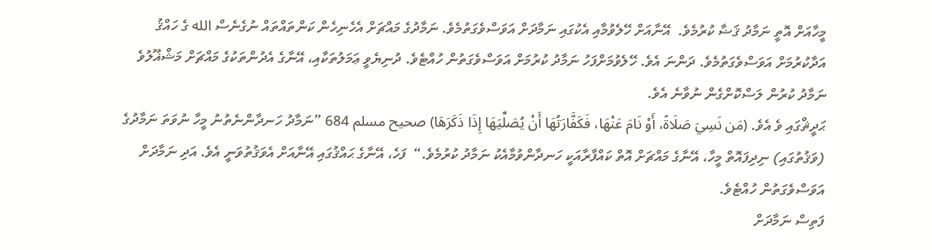މީހާއަށް އޮތީ ނަމާދު ޤަޟާ ކުރުމެވެ.  އޭނާއަށް ހޭލެވުމާއި އެކުގައި ނަމާދަށް އަވަސްވެގަތުމެވެ. ނަމާދުގެ މައްޗަށް އެހެނިހެން ކަންތައްތައް ނުގެނެސް الله ގެ ހައްޤު އަދާކުރުމަށް އަވަސްވެގަތުމެވެ. ދަންނަ އެވެ. ހޭލެވުމަށްފަހު ނަމާދު ކުރުމަށް އަވަސްވެގަތުން ހުއްޓެވެ. ދުނިޔެވީ ޢަމަލުތަކާއި، އޭނާގެ އެދުންތަކުގެ މައްޗަށް މަޝްޣޫލުވެ ނަމާދު ކުރުން ލަސްކޮށްގެން ނުވާނެ އެވެ.
ޙަދީޘްގައި ވެ އެވެ. (مَن نَسِيَ صَلَاةً، أَوْ نَامَ عَنْهَا، فَكَفَّارَتُهَا أَنْ يُصَلِّيَهَا إِذَا ذَكَرَهَا) صحيح مسلم 684 ”ނަމާދު ހަނދާންނެތުނު މީހާ ނުވަތަ ނަމާދުގެ (ވަޤުތުގައި) ނިދިފައޮތް މީހާ، އޭނާގެ މައްޗަށް އޮތް ކައްފާރާއަކީ ހަނދާންވުމާއެކު ނަމާދު ކުރުމެވެ.“  ފަހެ، އޭނާގެ ޙައްޤުގައި އޭނާއަށް އެވަޤުތުވަނީ އެވެ. އަދި ނަމާދަށް އަވަސްވެގަތުން ހުއްޓެވެ.
ފަތިސް ނަމާދަށް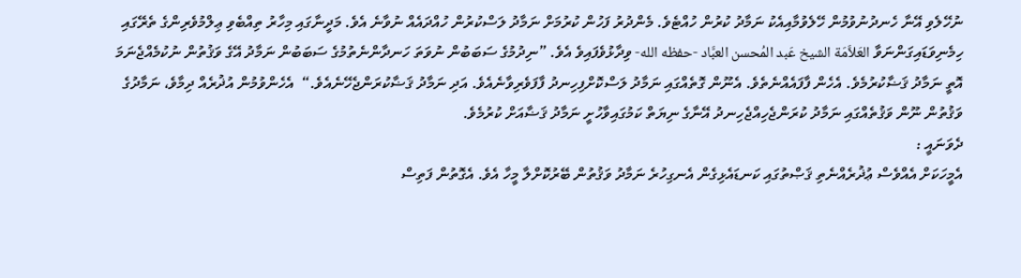ނުހޭލެވި އޭނާ ހެނދުނުވުމުން ހޭލެވުމާއިއެކު ނަމާދު ކުރުން ހުއްޓެވެ. މެންދުރު ފަހުން ކުރުމަށް ނަމާދު ލަސްކުރުން ހުއްދައެއް ނުވާނެ އެވެ. މަދީނާގައި މިހާރު ތިއްބެވި ޢިލްމުވެރިންގެ ތެރޭގައި ހިމެނިވަޑައިގަންނަވާ العَلاَّمَة الشيخ عَبد المُحسن العبَّاد -حفظه الله- ވިދާޅުވެފައިވެ އެވެ. ”ނިދުމުގެ ސަބަބުން ނުވަތަ ހަނދާންނެތުމުގެ ސަބަބުން ނަމާދު އޭގެ ވަޤުތުން ނުކުމެއްޖެނަމަ އޮތީ ނަމާދު ޤަޟާކުރުމެވެ. އެހެން ފާފައެއްނެތެވެ. އެނޫން ގޮތެއްގައި ނަމާދު ލަސްކޮށްފިހިނދު ފާފަވެރިވާނެއެވެ. އަދި ނަމާދު ޤަޟާކުރަންޖެހޭނެއެވެ.“  އެހެންވުމުން އުޛުރެއް ދިމާވެ، ނަމާދުގެ ވަޤުތުން ނޫން ވަޤުތެއްގައި ނަމާދު ކުރަންޖެހިއްޖެހިނދު އޭނާގެ ނިޔަތް ކަމުގައިވާހުށީ ނަމާދު ޤަޟާއަށް ކުރުމެވެ.
ދެވަނައީ :
އެމީހަކަށް އެއްވެސް ޢުޛުރެއްނެތި ޤަޞްތުގައި ކަނޑައެޅިގެން އެނގިހުރެ ނަމާދު ވަޤުތުން ބޭރުކޮށްލާ މީހާ އެވެ. އެގޮތުން ފަތިސް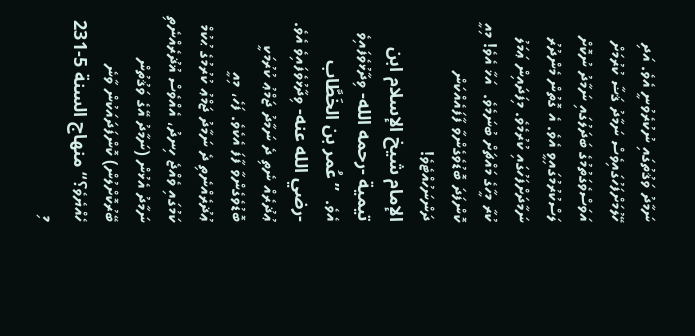ނަމާދު ވަޤުތުގައި ނުކުރެވުނީ އެވެ. އަދި ހޭލުމަށްފަހުގައިވެސް ނަމާދު ޤަޟާ ކުރުމަށް އަވަސްވެގަތުމުގެ ބަދަލުގައި ނަމާދު ނުކޮށް ލަސްކުރުމުގައިވީ އެވެ. އެ ގޮތުން މެންދުރު ނަމާދަށްފަހުގައި ކުރުމެވެ. މިފަދައިން ޢަމަލު ކުރާ މީހާގެ މައްޗަށް ބުނަމެވެ.  އަޚާ އެވެ! މިއީ ކޮންފަދަ ބޮޑުވެގެންވާ ފާފައެއްކަން ދަންނަހުއްޓެވެ!
الإمام شيخ الإسلام ابن تيمية -رحمه الله- ވިދާޅުވެފައިވެ އެވެ.  ”عُمر بن الخَطَّاب -رضي الله عنه- ވިދާޅުވެފައިވެ އެވެ. ޢުޛުރެއް ނެތި ދެ ނަމާދު ޖަމްޢު ކުރުމަކީ ބޮޑުވެގެންވާ ފާފަ އެކެވެ. ފަހެ، މިއީ ޢުޛުރެއްނެތި ދެ ނަމާދު ޖަމްޢު ކުރުމުގެ ޙުކުމް ކަމުގައި ވެއްޖެ ހިނދު، އެއްވެސް ޣުޛުރެއްނެތި ނަމާދު އެޅުން (ނަމާދު އޭގެ ވަޤުތުން ބޭރުކޮށްލުން) ކޮންފަދައަކުން ވާނެ ހެއްޔެވެ؟“ منهاج السنة 5-231
މި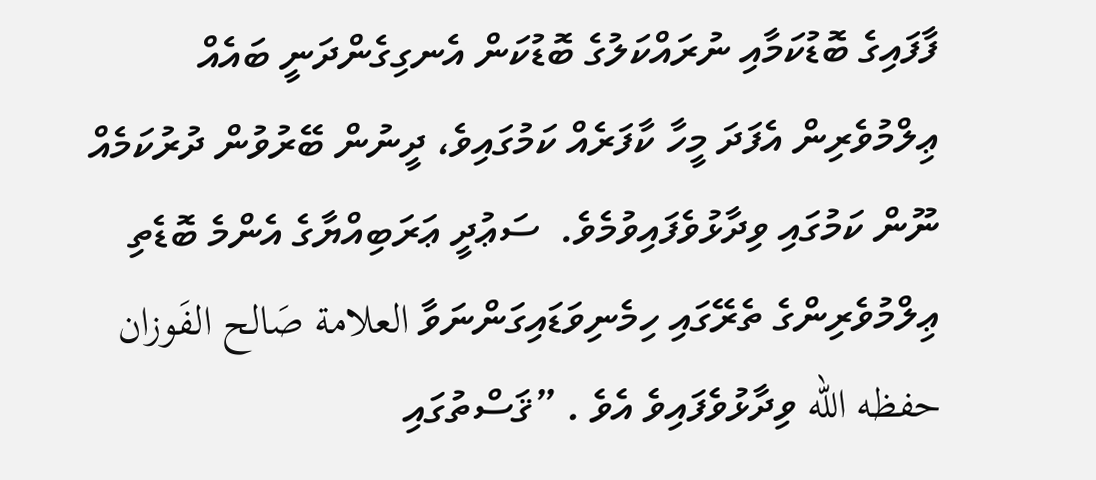ފާފައިގެ ބޮޑުކަމާއި ނުރައްކަލުގެ ބޮޑުކަން އެނގިގެންދަނީ ބައެއް ޢިލްމުވެރިން އެފަދަ މީހާ ކާފަރެއް ކަމުގައިވެ، ދީނުން ބޭރުވުން ދުރުކަމެއް ނޫން ކަމުގައި ވިދާޅުވެފައިވުމެވެ.  ސަޢުދީ ޢަރަބިއްޔާގެ އެންމެ ބޮޑެތި ޢިލްމުވެރިންގެ ތެރޭގައި ހިމެނިވަޑައިގަންނަވާ العلامة صَالح الفَوزان حفظه الله ވިދާޅުވެފައިވެ އެވެ . ”ޤަސްތުގައި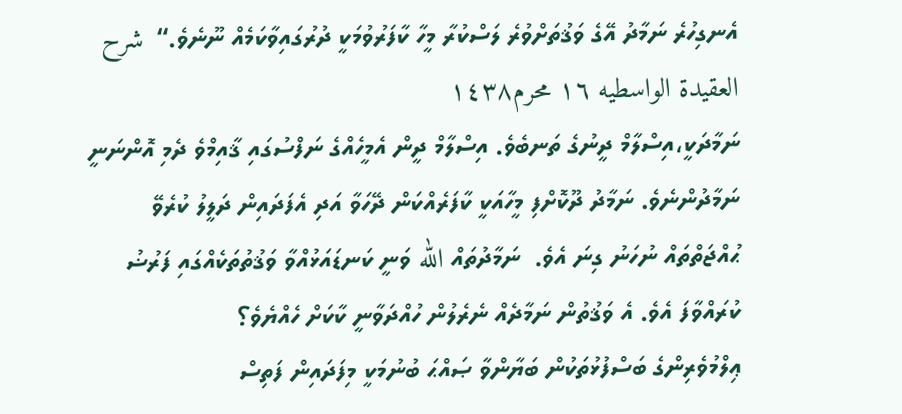އެނގިހުރެ ނަމާދު އޭގެ ވަޤުތަށްވުރެ ލަސްކުރާ މީހާ ކާފަރުވުމަކީ ދުރުގައިވާކަމެއް ނޫނެވެ.“  شرح العقيدة الواسطيه ١٦ محرم١٤٣٨
ނަމާދަކީ،އިސްލާމް ދީނުގެ ތަނބެވެ. އިސްލާމް ދީން އެމީހެއްގެ ނަފްސުގައި ޤާއިމްވެ ދެމި އޮންނަނީ ނަމާދުންނެވެ. ނަމާދު ދޫކޮށްފި މީހާއަކީ ކާފަރެއްކަން ދޭހަވާ އަދި އެފަދައިން ދަލީލު ކުރެވޭ ޙުއްޖަތްތައް ނުހަނު ގިނަ އެވެ.  ނަމާދުތައް الله ވަނީ ކަނޑައަޅުއްވާ ވަޤުތުތަކެއްގައި ފަރުޟު ކުރައްވާފަ އެވެ. އެ ވަޤުތުން ނަމާދެއް ނެރެލުން ހުއްދަވާނީ ކާކަށް ހެއްޔެވެ؟
ޢިލްމުވެރިންގެ ބަސްފުޅުތަކުން ބަޔާންވާ ޞައްޙަ ބުނުމަކީ މިފަދައިން ފަތިސް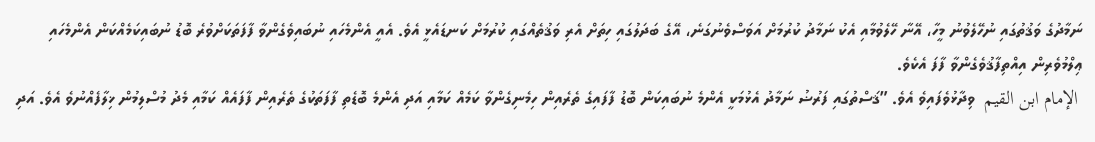ނަމާދުގެ ވަޤުތުގައި ނުހޭލެވުނު މީހާ، އޭނާ ހޭލެވުމާއި އެކު ނަމާދު ކުރުމަށް އަވަސްވެނުގަނެ، އޭގެ ބަދަލުގައި ހިތަށް އެރި ވަޤުތެއްގައި ކުރުމަށް ކަނޑައެޅީ އެވެ. އެއީ އެންމެހައި ނުބައިވެގެންވާ ފާފަތަކަށްވުރެ ބޮޑު ނުބައިކަމެއްކަން އެންމެހައި ޢިލްމުވެރިން އިއްތިފާޤުވެގެންވާ ފާފަ އެކެވެ.
 الإمام ابن القيم  ވިދާޅުވެފައިވެ އެވެ. ”ޤަސްތުގައި ފަރުޟު ނަމާދު އެޅުމަކީ އެންމެ ނުބައިކަން ބޮޑު ފާފައިގެ ތެރެއިން ހިމެނިގެންވާ ކަމެއް ކަމާއި އަދި އެންމެ ބޮޑެތި ފާފަތަކުގެ ތެރެއިން ފާފައެއް ކަމާއި މެދު މުސްލިމުން ޚިލާފެއްނުވެ އެވެ. އަދި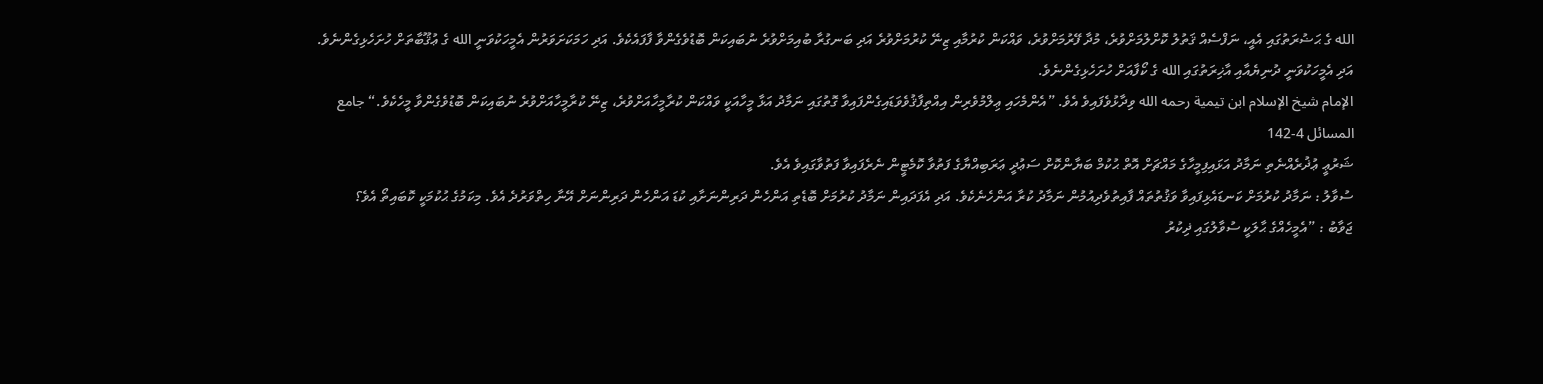الله ގެ ޙަޟުރަތުގައި އެއީ، ނަފްސެއް ޤަތުލު ކޮށްލުމަށްވުރެ، މުދާ ފޭރުމަށްވުރެ، ވައްކަން ކުރުމާއި ޒިނޭ ކުރުމަށްވުރެ އަދި ބަނގުރާ ބުއިމަށްވުރެ ނުބައިކަން ބޮޑުވެގެންވާ ފާފައެކެވެ. އަދި ހަމަކަށަވަރުން އެމީހަކުވަނީ الله ގެ ޢުޤޫބާތަށް ހުށަހެޅިގެންނެވެ. އަދި އެމީހަކުވަނީ ދުނިޔެއާއި އާޚިރަތުގައި الله ގެ ކޯފާއަށް ހުށަހެޅިގެންނެވެ.
الإمام شيخ الإسلام ابن تيمية رحمه الله ވިދާޅުވެފައިވެ އެވެ. ”އެންމެހައި ޢިލްމުވެރިން އިއްތިފާޤުވެވަޑައިގެންފައިވާ ގޮތުގައި ނަމާދު އަޅާ މީހާއަކީ ވައްކަން ކުރާމީހާއަށްވުރެ، ޒިނޭ ކުރާމީހާއަށްވުރެ ނުބައިކަން ބޮޑުވެގެންވާ މީހެކެވެ.“ جامع المسائل 4-142
ޝަރުޢީ ޢުޛުރެއްނެތި ނަމާދު އަޅައިފިމީހާގެ މައްޗަށް އޮތް ޙުކުމް ބަޔާންކޮށް ސަޢުދީ ޢަރަބިއްޔާގެ ފަތުވާ ކޮމެޓީން ނެރެފައިވާ ފަތުވާގައިވެ އެވެ.
ސުވާލު : ނަމާދު ކުރުމަށް ކަނޑައެޅިފައިވާ ވަޤުތުތައް ފާއިތުވެދިއުމުން ނަމާދު ކުރާ އަންހެނެކެވެ. އަދި އެފަދައިން ނަމާދު ކުރުމަށް ބޮޑެތި އަންހެން ދަރިންނަށާއި ކުޑަ އަންހެން ދަރިންނަށް އޭނާ ހިތްވަރުދެ އެވެ. މިކަމުގެ ޙުކުމަކީ ކޮބައިތޯ އެވެ؟
ޖަވާބު : ”އެމީހެއްގެ ޙާލަކީ ސުވާލުގައި ޛިކުރު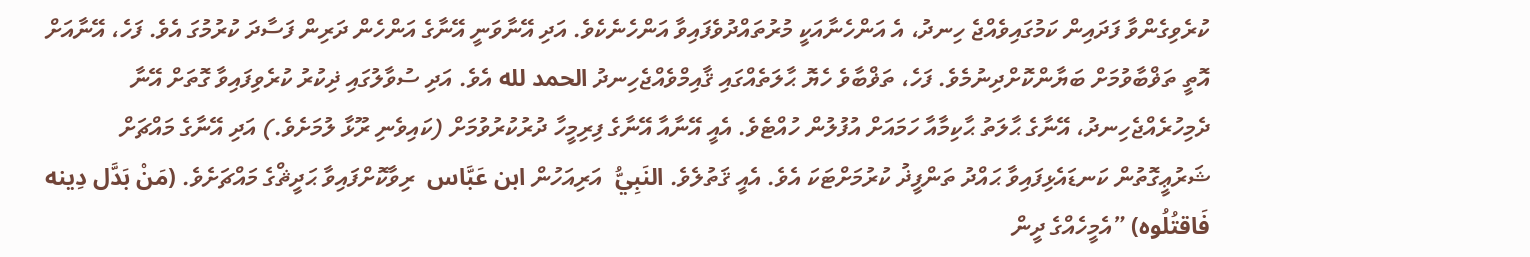ކުރެވިގެންވާ ފަދައިން ކަމުގައިވެއްޖެ ހިނދު، އެ އަންހެނާއަކީ މުރުތައްދުވެފައިވާ އަންހެނެކެވެ. އަދި އޭނާވަނީ އޭނާގެ އަންހެން ދަރިން ފަސާދަ ކުރުމުގަ އެވެ. ފަހެ، އޭނާއަށް އޮތީ ތަޥްބާވުމަށް ބަޔާންކޮށްދިނުމެވެ. ފަހެ، ތަޥްބާވެ ހެޔޮ ޙާލަތެއްގައި ޤާއިމްވެއްޖެހިނދު الحمد لله އެވެ. އަދި ސުވާލުގައި ޛިކުރު ކުރެވިފައިވާ ގޮތަށް އޭނާ ދެމިހުރެއްޖެހިނދު، އޭނާގެ ޙާލަތު ޙާކިމާއާ ހަމައަށް އުފުލުން ހުއްޓެވެ. އެއީ އޭނާއާ އޭނާގެ ފިރިމީހާ ދުރުކުރުވުމަށް (ކައިވެނި ރޫޅާ ލުމަށެވެ.) އަދި އޭނާގެ މައްޗަށް ޝަރުޢީގޮތުން ކަނޑައެޅިފައިވާ ޙައްދު ތަންފީޛު ކުރުމަށްޓަކަ އެވެ. އެއީ ޤަތުލެވެ. النَبِيُّ  އަރިއަހުން ابن عَبَّاس  ރިވާކޮށްފައިވާ ޙަދީޘްގެ މައްޗަށެވެ. (مَنْ بَدَّل دِينه فَاقتُلُوه) ”އެމީހެއްގެ ދީން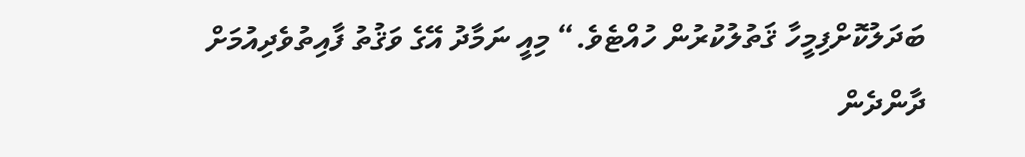ބަދަލުކޮށްފިމީހާ ޤަތުލުކުރުން ހުއްޓެވެ.“ މިއީ ނަމާދު އޭގެ ވަޤުތު ފާއިތުވެދިއުމަށް ދާންދެން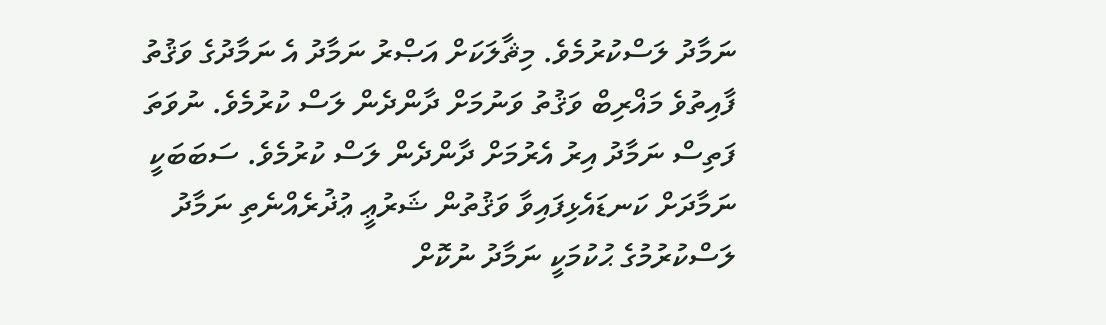ނަމާދު ލަސްކުރުމެވެ. މިޘާލަކަށް އަޞްރު ނަމާދު އެ ނަމާދުގެ ވަޤުތު ފާއިތުވެ މަޣްރިބް ވަޤުތު ވަނުމަށް ދާންދެން ލަސް ކުރުމެވެ. ނުވަތަ ފަތިސް ނަމާދު އިރު އެރުމަށް ދާންދެން ލަސް ކުރުމެވެ. ސަބަބަކީ ނަމާދަށް ކަނޑައެޅިފައިވާ ވަޤުތުން ޝަރުޢީ ޢުޛުރެއްނެތި ނަމާދު ލަސްކުރުމުގެ ޙުކުމަކީ ނަމާދު ނުކޮށް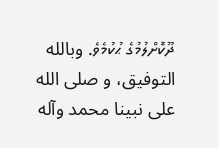ދޫކޮށްލުމުގެ ޙުކުމެވެ. وبالله التوفيق، و صلى الله على نبينا محمد وآله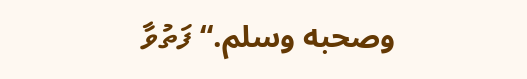وصحبه وسلم.“ ފަތުވާ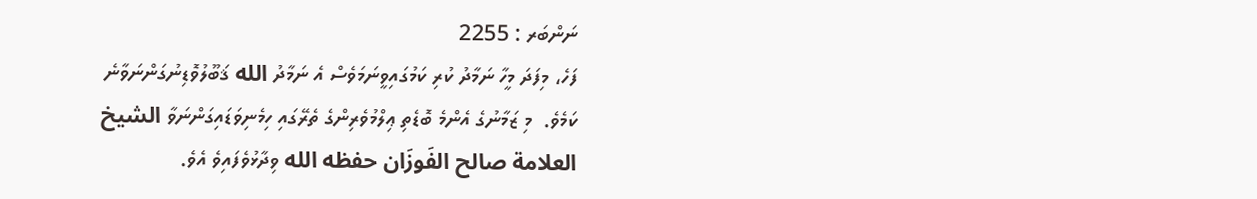ނަންބަރ : 2255
ފަހެ، މިފަދަ މީހާ ނަމާދު ކުރި ކަމުގައިވީނަމަވެސް އެ ނަމާދު الله ޤަބޫލުވޮޑިނުގަންނަވާނެ ކަމެވެ.  މި ޒަމާނުގެ އެންމެ ބޮޑެތި ޢިލްމުވެރިންގެ ތެރޭގައި ހިމެނިވަޑައިގަންނަވާ الشيخ العلامة صالح الفَوزَان حفظه الله ވިދާޅުވެފައިވެ އެވެ.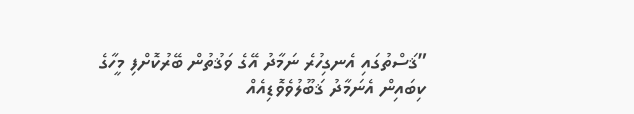”ޤަސްތުގައި އެނގިހުރެ ނަމާދު އޭގެ ވަޤުތުން ބޭރުކޮށްފި މީހާގެ ކިބައިން އެނަމާދު ޤަބޫލުވެވޮޑިއެއް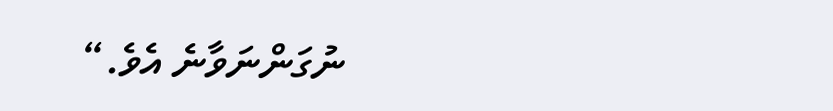ނުގަންނަވާނެ އެވެ.“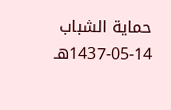حماية الشباب 14-05-1437هـ